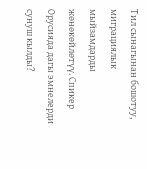Тил сынагынан бошотуу, миграциялык мыйзамдарды жөнөкөйлөтүү. Спикер Орусияда дагы эмнелерди сунуш кылды?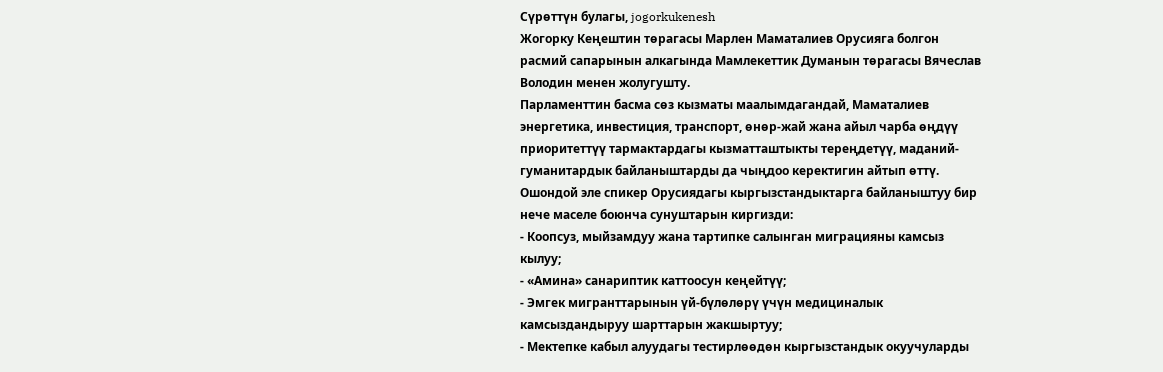Сүрөттүн булагы, jogorkukenesh
Жогорку Кеңештин төрагасы Марлен Маматалиев Орусияга болгон расмий сапарынын алкагында Мамлекеттик Думанын төрагасы Вячеслав Володин менен жолугушту.
Парламенттин басма сөз кызматы маалымдагандай, Маматалиев энергетика, инвестиция, транспорт, өнөр-жай жана айыл чарба өңдүү приоритеттүү тармактардагы кызматташтыкты тереңдетүү, маданий-гуманитардык байланыштарды да чыңдоо керектигин айтып өттү.
Ошондой эле спикер Орусиядагы кыргызстандыктарга байланыштуу бир нече маселе боюнча сунуштарын киргизди:
- Коопсуз, мыйзамдуу жана тартипке салынган миграцияны камсыз кылуу;
- «Амина» санариптик каттоосун кеңейтүү;
- Эмгек мигранттарынын үй-бүлөлөрү үчүн медициналык камсыздандыруу шарттарын жакшыртуу;
- Мектепке кабыл алуудагы тестирлөөдөн кыргызстандык окуучуларды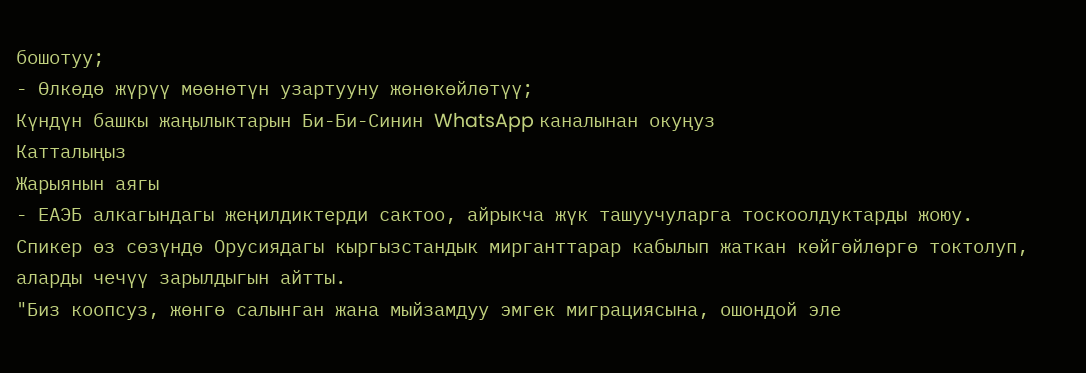бошотуу;
- Өлкөдө жүрүү мөөнөтүн узартууну жөнөкөйлөтүү;
Күндүн башкы жаңылыктарын Би-Би-Синин WhatsApp каналынан окуңуз
Катталыңыз
Жарыянын аягы
- ЕАЭБ алкагындагы жеңилдиктерди сактоо, айрыкча жүк ташуучуларга тоскоолдуктарды жоюу.
Спикер өз сөзүндө Орусиядагы кыргызстандык мирганттарар кабылып жаткан көйгөйлөргө токтолуп, аларды чечүү зарылдыгын айтты.
"Биз коопсуз, жөнгө салынган жана мыйзамдуу эмгек миграциясына, ошондой эле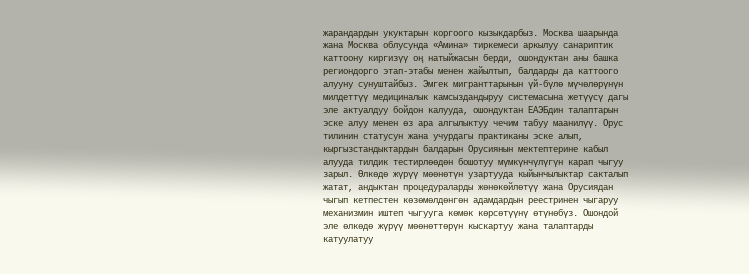жарандардын укуктарын коргоого кызыкдарбыз. Москва шаарында жана Москва облусунда «Амина» тиркемеси аркылуу санариптик каттоону киргизүү оң натыйжасын берди, ошондуктан аны башка региондорго этап-этабы менен жайылтып, балдарды да каттоого алууну сунуштайбыз. Эмгек мигранттарынын үй-бүлө мүчөлөрүнүн милдеттүү медициналык камсыздандыруу системасына жетүүсү дагы эле актуалдуу бойдон калууда, ошондуктан ЕАЭБдин талаптарын эске алуу менен өз ара алгылыктуу чечим табуу маанилүү. Орус тилинин статусун жана учурдагы практиканы эске алып, кыргызстандыктардын балдарын Орусиянын мектептерине кабыл алууда тилдик тестирлөөдөн бошотуу мүмкүнчүлүгүн карап чыгуу зарыл. Өлкөдө жүрүү мөөнөтүн узартууда кыйынчылыктар сакталып жатат, андыктан процедураларды жөнөкөйлөтүү жана Орусиядан чыгып кетпестен көзөмөлдөнгөн адамдардын реестринен чыгаруу механизмин иштеп чыгууга көмөк көрсөтүүнү өтүнөбүз. Ошондой эле өлкөдө жүрүү мөөнөттөрүн кыскартуу жана талаптарды катуулатуу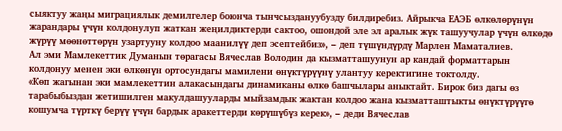сыяктуу жаңы миграциялык демилгелер боюнча тынчсыздануубузду билдиребиз. Айрыкча ЕАЭБ өлкөлөрүнүн жарандары үчүн колдонулуп жаткан жеңилдиктерди сактоо, ошондой эле эл аралык жүк ташуучулар үчүн өлкөдө жүрүү мөөнөттөрүн узартууну колдоо маанилүү деп эсептейбиз», – деп түшүндүрдү Марлен Маматалиев.
Ал эми Мамлекеттик Думанын төрагасы Вячеслав Володин да кызматташуунун ар кандай форматтарын колдонуу менен эки өлкөнүн ортосундагы мамилени өнүктүрүүнү улантуу керектигине токтолду.
«Көп жагынан эки мамлекеттин алакасындагы динамиканы өлкө башчылары аныктайт. Бирок биз дагы өз тарабыбыздан жетишилген макулдашууларды мыйзамдык жактан колдоо жана кызматташтыкты өнүктүрүүгө кошумча түрткү берүү үчүн бардык аракеттерди көрүшүбүз керек», – деди Вячеслав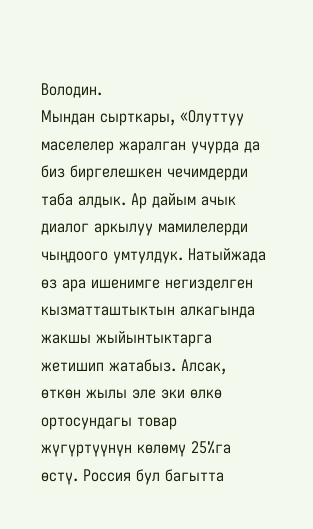Володин.
Мындан сырткары, «Олуттуу маселелер жаралган учурда да биз биргелешкен чечимдерди таба алдык. Ар дайым ачык диалог аркылуу мамилелерди чыңдоого умтулдук. Натыйжада өз ара ишенимге негизделген кызматташтыктын алкагында жакшы жыйынтыктарга жетишип жатабыз. Алсак, өткөн жылы эле эки өлкө ортосундагы товар жүгүртүүнүн көлөмү 25%га өстү. Россия бул багытта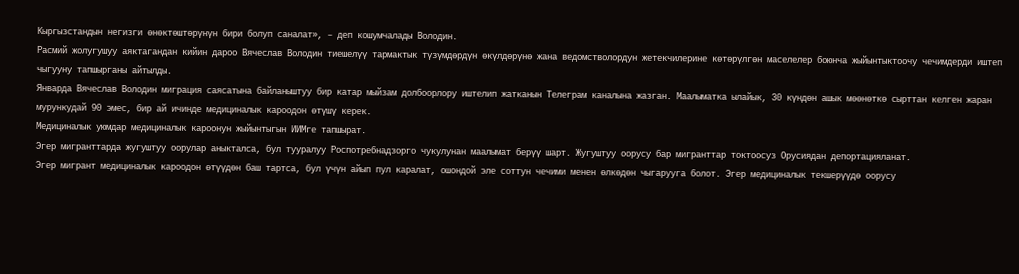Кыргызстандын негизги өнөктөштөрүнүн бири болуп саналат», – деп кошумчалады Володин.
Расмий жолугушуу аяктагандан кийин дароо Вячеслав Володин тиешелүү тармактык түзүмдөрдүн өкүлдөрүнө жана ведомстволордун жетекчилерине көтөрүлгөн маселелер боюнча жыйынтыктоочу чечимдерди иштеп чыгууну тапшырганы айтылды.
Январда Вячеслав Володин миграция саясатына байланыштуу бир катар мыйзам долбоорлору иштелип жатканын Телеграм каналына жазган. Маалыматка ылайык, 30 күндөн ашык мөөнөткө сырттан келген жаран мурункудай 90 эмес, бир ай ичинде медициналык кароодон өтүшү керек.
Медициналык уюмдар медициналык кароонун жыйынтыгын ИИМге тапшырат.
Эгер мигранттарда жугуштуу оорулар аныкталса, бул тууралуу Роспотребнадзорго чукулунан маалымат берүү шарт. Жугуштуу оорусу бар мигранттар токтоосуз Орусиядан депортацияланат.
Эгер мигрант медициналык кароодон өтүүдөн баш тартса, бул үчүн айып пул каралат, ошондой эле соттун чечими менен өлкөдөн чыгарууга болот. Эгер медициналык текшерүүдө оорусу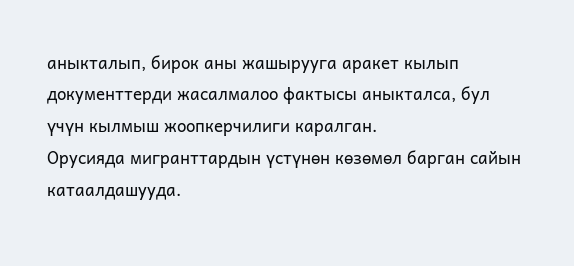аныкталып, бирок аны жашырууга аракет кылып документтерди жасалмалоо фактысы аныкталса, бул үчүн кылмыш жоопкерчилиги каралган.
Орусияда мигранттардын үстүнөн көзөмөл барган сайын катаалдашууда.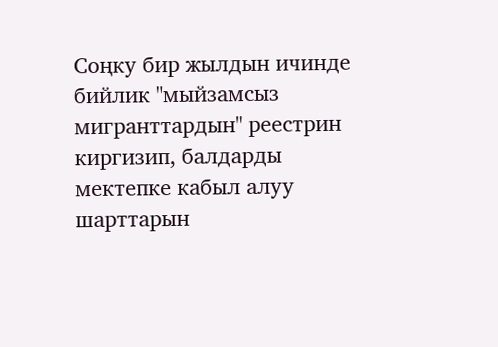Соңку бир жылдын ичинде бийлик "мыйзамсыз мигранттардын" реестрин киргизип, балдарды мектепке кабыл алуу шарттарын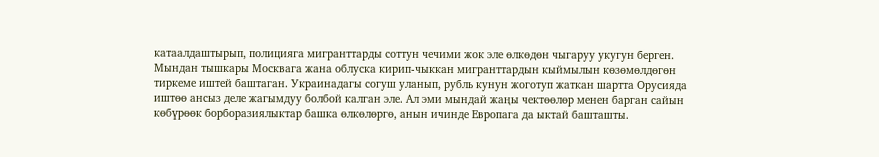катаалдаштырып, полицияга мигранттарды соттун чечими жок эле өлкөдөн чыгаруу укугун берген.
Мындан тышкары Москвага жана облуска кирип-чыккан мигранттардын кыймылын көзөмөлдөгөн тиркеме иштей баштаган. Украинадагы согуш уланып, рубль кунун жоготуп жаткан шартта Орусияда иштөө ансыз деле жагымдуу болбой калган эле. Ал эми мындай жаңы чектөөлөр менен барган сайын көбүрөөк борборазиялыктар башка өлкөлөргө, анын ичинде Европага да ыктай башташты.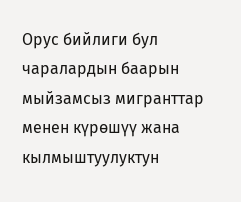Орус бийлиги бул чаралардын баарын мыйзамсыз мигранттар менен күрөшүү жана кылмыштуулуктун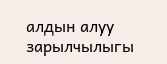алдын алуу зарылчылыгы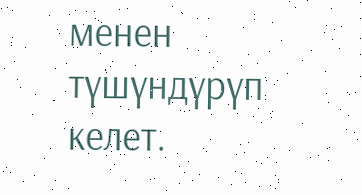менен түшүндүрүп келет.